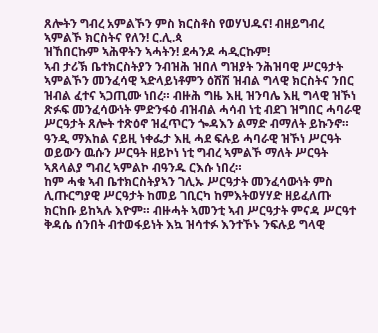ጸሎትን ግብረ አምልኾን ምስ ክርስቶስ የወሃህዱና! ብዘይግብረ ኣምልኾ ክርስትና የለን! ር.ሊ.ጳ
ዝኸበርኩም ኣሕዋትን ኣሓትን! ደሓንዶ ሓዲርኩም!
ኣብ ታሪኽ ቤተክርስትያን ንብዝሕ ዝበለ ግዝያት ንሕዝባዊ ሥርዓታት ኣምልኾን መንፈሳዊ ኣድላይነቶምን ዕሽሽ ዝብል ግላዊ ክርስትና ንበር ዝብል ፈተና ኣጋጢሙ ነበረ። ብዙሕ ግዜ እዚ ዝንባሌ እዚ ግላዊ ዝኾነ ጽፉፍ መንፈሳውነት ምድንፋዕ ብዝብል ሓሳብ ነቲ ብደገ ዝግበር ሓባራዊ ሥርዓታት ጸሎት ተጽዕኖ ዝፈጥርን ጐዳእን ልማድ ብማለት ይኩንኖ። ዓንዲ ማእከል ናይዚ ነቀፌታ እዚ ሓደ ፍሉይ ሓባራዊ ዝኾነ ሥርዓት ወይውን ዉሱን ሥርዓት ዘይኮነ ነቲ ግብረ ኣምልኾ ማለት ሥርዓት ኣጸላልያ ግብረ ኣምልኮ ብዓንዱ ርእሱ ነበረ።
ከም ሓቁ ኣብ ቤተክርስትያኣን ገሊኡ ሥርዓታት መንፈሳውነት ምስ ሊጡርግያዊ ሥርዓታት ከመይ ገቢርካ ከምእትወሃሃድ ዘይፈለጡ ክርከቡ ይከኣሉ እዮም። ብዙሓት ኣመንቲ ኣብ ሥርዓታት ምናዳ ሥርዓተ ቅዳሴ ሰንበት ብተወፋይነት እኳ ዝሳተፉ እንተኾኑ ንፍሉይ ግላዊ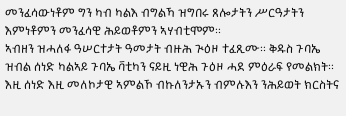መንፈሳውነቶም ግን ካብ ካልእ ብግልኻ ዝግበሩ ጸሎታትን ሥርዓታትን እምነቶምን መንፈሳዊ ሕይወቶምን ኣሃብቲሞም።
ኣብዘን ዝሓለፋ ዓሠርተታት ዓመታት ብዙሕ ጒዕዞ ተፈጺሙ። ቅዱስ ጉባኤ ዝብል ሰነድ ካልኣይ ጉባኤ ቫቲካን ናይዚ ነዊሕ ጉዕዞ ሓደ ምዕራፍ የመልክት። እዚ ሰነድ እዚ መለኮታዊ ኣምልኾ ብኩለንታኡን ብምሉእን ንሕይወት ክርስትና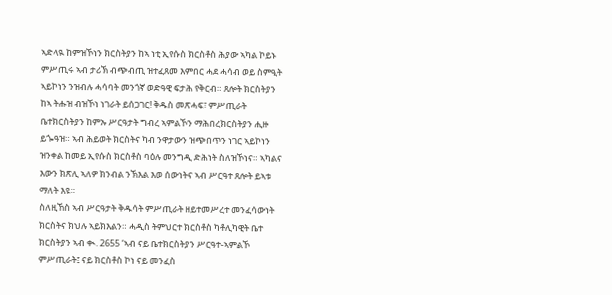ኣድላዪ ከምዝኾነን ክርስትያን ከኣ ነቲ ኢየሱስ ክርስቶስ ሕያው ኣካል ኮይኑ ምሥጢሩ ኣብ ታሪኽ ብጭብጢ ዝተፈጸመ እምበር ሓደ ሓሳብ ወይ ስምዒት ኣይኮነን ንዝብሉ ሓሳባት መንጎኛ ወድዓዊ ፍታሕ የቅርብ። ጸሎት ክርስትያን ከኣ ትሑዝ ብዝኾነ ነገራት ይሰጋገር! ቅዱስ መጽሓፍ፣ ምሥጢራት ቤተክርስትያን ከምኡ ሥርዓታት ግብረ ኣምልኾን ማሕበረክርስትያን ሒዙ ይጐዓዝ። ኣብ ሕይወት ክርስትና ካብ ንዋታውን ዝጭበጥን ነገር ኣይኮነን ዝንቀል ከመይ ኢየሱስ ክርስቶስ ባዕሉ መንግዲ ድሕነት ስለዝኾነና። ኣካልና እውን ክጽሊ ኣለዎ ክንብል ንኽእል እወ ሰውነትና ኣብ ሥርዓተ ጸሎት ይኣቱ ማለት እዩ።
ስለዚኸስ ኣብ ሥርዓታት ቅዱሳት ምሥጢራት ዘይተመሥረተ መንፈሳውነት ክርስትና ክህሉ ኣይክእልን። ሓዲስ ትምህርተ ክርስቶስ ካቶሊካዊት ቤተ ክርስትያን ኣብ ቊ. 2655 ‘ኣብ ናይ ቤተክርስትያን ሥርዓተ-ኣምልኾ ምሥጢራት፤ ናይ ክርስቶስ ኮነ ናይ መንፈስ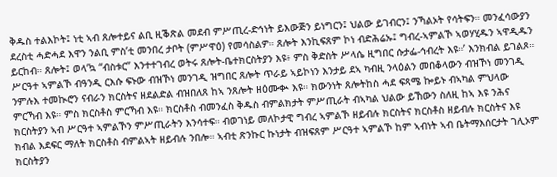ቅዱስ ተልእኮት፤ ነቲ ኣብ ጸሎተይና ልቢ ዚቕጽል መደብ ምሥጢረ-ድኅነት ይእውጅን ይነግርን፤ ህልው ይገብርን፤ ንኻልኦት የሳትፍን። መንፈሳውያን ደረስቲ ሓድሓደ እዋን ንልቢ ምስ’ቲ መንበረ ታቦት (ምሥዋዕ) የመሳስልዎ። ጸሎት እንኪፍጸም ኮነ ብድሕሬኡ፤ ግብረ-ኣምልኾ ኣወሃሂዱን ኣዋዲዱን ይርከብ። ጸሎት፤ ወላ’ኳ “ብስቱር” እንተተገብረ ወትሩ ጸሎት-ቤተክርስትያን እዩ፥ ምስ ቅድስት ሥላሴ ዚግበር ሱታፌ-ኅብረት እዩ።’ እንክብል ይገልጾ። ሥርዓተ ኣምልኾ ብዓንዲ ርእሱ ፍኑው ብዝኾነ መንገዲ ዝግበር ጸሎት ጥራይ ኣይኮነን እንታይ ደኣ ካብዚ ንላዕልን መበቆላውን ብዝኾነ መንገዲ ንምሉእ ተመኲሮን ናብራን ክርስትና ዘደልድል ብዝበለጸ ከኣ ንጸሎት ዘዕሙቊ እዩ። ክውንነት ጸሎትከስ ሓደ ፍጻሜ ኰይኑ ብኣካል ምህላው ምርኻብ እዩ። ምስ ክርስቶስ ምርኻብ እዩ። ክርስቶስ ብመንፈስ ቅዱስ ብምልክታት ምሥጢራት ብኣካል ህልው ይኸውን ስለዚ ከኣ እዩ ንሕና ክርስትያን ኣብ ሥርዓተ ኣምልኾን ምሥጢራትን እንሳተፍ። ብወገነይ መለኮታዊ ግብረ ኣምልኾ ዘይብሉ ክርስትና ክርስቶስ ዘይብሉ ክርስትና እዩ ክብል እደፍር ማለት ክርስቶስ ብምልኣት ዘይብሉ ንበሎ። ኣብቲ ጽንኩር ኩነታት ብዝፍጸም ሥርዓተ ኣምልኾ ከም ኣብነት ኣብ ቤትማእሰርታት ገሊኦም ክርስትያን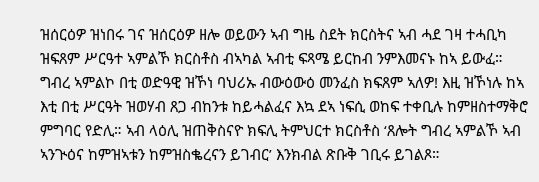ዝሰርዕዎ ዝነበሩ ገና ዝሰርዕዎ ዘሎ ወይውን ኣብ ግዜ ስደት ክርስትና ኣብ ሓደ ገዛ ተሓቢካ ዝፍጸም ሥርዓተ ኣምልኾ ክርስቶስ ብኣካል ኣብቲ ፍጻሜ ይርከብ ንምእመናኑ ከኣ ይውፈ።
ግብረ ኣምልኮ በቲ ወድዓዊ ዝኾነ ባህሪኡ ብውዕውዕ መንፈስ ክፍጸም ኣለዎ! እዚ ዝኾነሉ ከኣ እቲ በቲ ሥርዓት ዝወሃብ ጸጋ ብከንቱ ከይሓልፈና እኳ ደኣ ነፍሲ ወከፍ ተቀቢሉ ከምዘስተማቅሮ ምግባር የድሊ። ኣብ ላዕሊ ዝጠቅስናዮ ክፍሊ ትምህርተ ክርስቶስ ‘ጸሎት ግብረ ኣምልኾ ኣብ ኣንጒዕና ከምዝኣቱን ከምዝስቈረናን ይገብር’ እንክብል ጽቡቅ ገቢሩ ይገልጾ።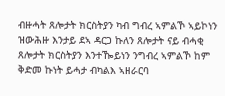ብዙሓት ጸሎታት ክርስትያን ካብ ግብረ ኣምልኾ ኣይኮነን ዝውሕዙ እንታይ ደኣ ዳርጋ ኩለን ጸሎታት ናይ ብሓቂ ጸሎታት ክርስትያን እንተዀይነን ንግብረ ኣምልኾ ከም ቅድመ ኩነት ይሓታ ብካልእ ኣዘራርባ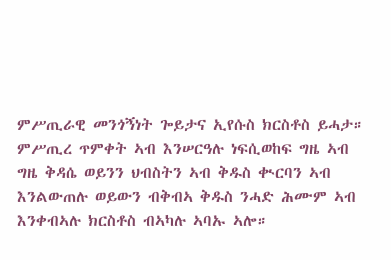ምሥጢራዊ መንጎኝነት ጐይታና ኢየሱስ ክርስቶስ ይሓታ። ምሥጢረ ጥምቀት ኣብ እንሠርዓሉ ነፍሲወከፍ ግዜ ኣብ ግዜ ቅዳሴ ወይንን ህብስትን ኣብ ቅዱስ ቊርባን ኣብ እንልውጠሉ ወይውን ብቅብኣ ቅዱስ ንሓድ ሕሙም ኣብ እንቀብኣሉ ክርስቶስ ብኣካሉ ኣባኡ ኣሎ።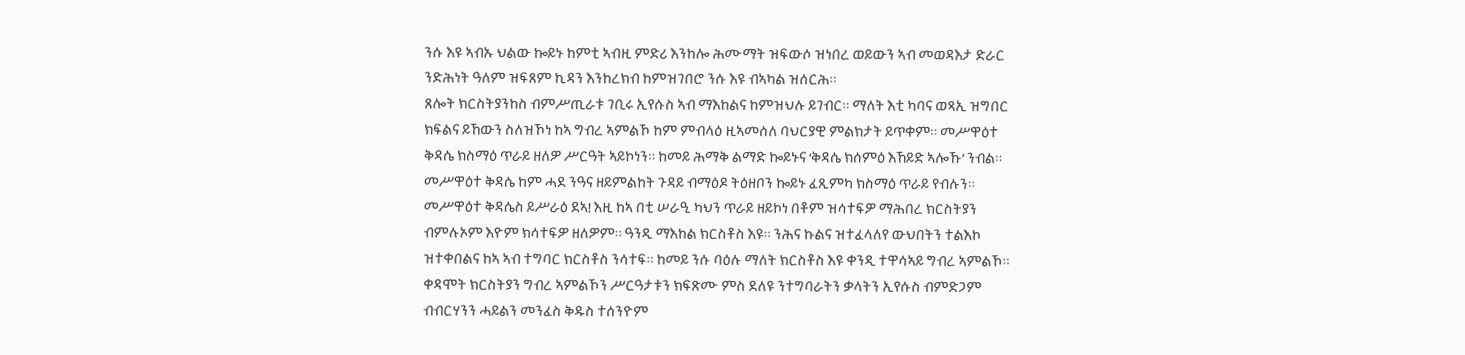ንሱ እዩ ኣብኡ ህልው ኰይኑ ከምቲ ኣብዚ ምድሪ እንከሎ ሕሙማት ዝፍውሶ ዝነበረ ወይውን ኣብ መወዳእታ ድራር ንድሕነት ዓለም ዝፍጸም ኪዳን እንከረክብ ከምዝገበሮ ንሱ እዩ ብኣካል ዝሰርሕ።
ጸሎት ክርስትያንከስ ብምሥጢራቱ ገቢሩ ኢየሱስ ኣብ ማእከልና ከምዝህሉ ይገብር። ማለት እቲ ካባና ወጻኢ ዝግበር ክፍልና ይኸውን ስለዝኾነ ከኣ ግብረ ኣምልኾ ከም ምብላዕ ዚኣመሰለ ባህርያዊ ምልክታት ይጥቀም። መሥዋዕተ ቅዳሴ ክስማዕ ጥራይ ዘለዎ ሥርዓት ኣይኮነን። ከመይ ሕማቅ ልማድ ኰይኑና ‘ቅዳሴ ክሰምዕ እኸይድ ኣሎኹ’ ንብል። መሥዋዕተ ቅዳሴ ከም ሓደ ንዓና ዘይምልከት ጉዳይ ብማዕዶ ትዕዘቦን ኰይኑ ፈጺምካ ክስማዕ ጥራይ የብሉን። መሥዋዕተ ቅዳሴስ ይሥራዕ ደኣ! እዚ ከኣ በቲ ሠራዒ ካህን ጥራይ ዘይኮነ በቶም ዝሳተፍዎ ማሕበረ ክርስትያን ብምሉኦም እዮም ክሳተፍዎ ዘለዎም። ዓንዲ ማእከል ክርስቶስ እዩ። ንሕና ኩልና ዝተፈላለየ ውህበትን ተልእኮ ዝተቀበልና ከኣ ኣብ ተግባር ክርስቶስ ንሳተፍ። ከመይ ንሱ ባዕሉ ማለት ክርስቶስ እዩ ቀንዲ ተዋሳኣይ ግብረ ኣምልኾ።
ቀዳሞት ክርስትያን ግብረ ኣምልኾን ሥርዓታቱን ክፍጽሙ ምስ ደለዩ ንተግባራትን ቃላትን ኢየሱስ ብምድጋም ብብርሃንን ሓይልን መንፈስ ቅዱስ ተሰንዮም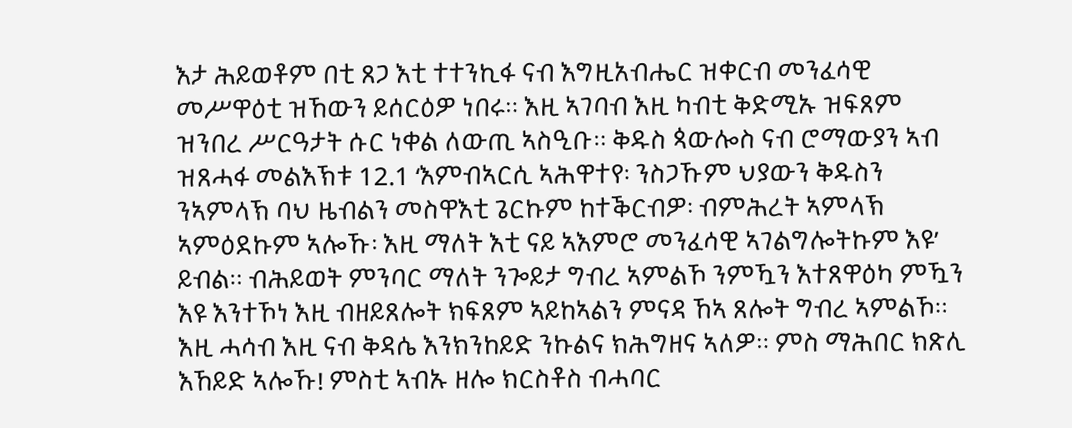እታ ሕይወቶም በቲ ጸጋ እቲ ተተንኪፋ ናብ እግዚአብሔር ዝቀርብ መንፈሳዊ መሥዋዕቲ ዝኸውን ይሰርዕዎ ነበሩ። እዚ ኣገባብ እዚ ካብቲ ቅድሚኡ ዝፍጸም ዝንበረ ሥርዓታት ሱር ነቀል ለውጢ ኣስዒቡ። ቅዱስ ጳውሎስ ናብ ሮማውያን ኣብ ዝጸሓፋ መልእኽቱ 12.1 ‘እምብኣርሲ ኣሕዋተየ፡ ንስጋኹም ህያውን ቅዱስን ንኣምላኽ ባህ ዜብልን መስዋእቲ ጌርኩም ከተቕርብዎ፡ ብምሕረት ኣምላኽ ኣምዕደኩም ኣሎኹ፡ እዚ ማለት እቲ ናይ ኣእምሮ መንፈሳዊ ኣገልግሎትኩም እዩ’ ይብል። ብሕይወት ምንባር ማለት ንጐይታ ግብረ ኣምልኾ ንምዃን እተጸዋዕካ ምዃን እዩ እንተኾነ እዚ ብዘይጸሎት ክፍጸም ኣይከኣልን ምናዳ ኸኣ ጸሎት ግብረ ኣምልኾ። እዚ ሓሳብ እዚ ናብ ቅዳሴ እንክንከይድ ንኩልና ክሕግዘና ኣለዎ። ምስ ማሕበር ክጽሊ እኸይድ ኣሎኹ! ምስቲ ኣብኡ ዘሎ ክርስቶስ ብሓባር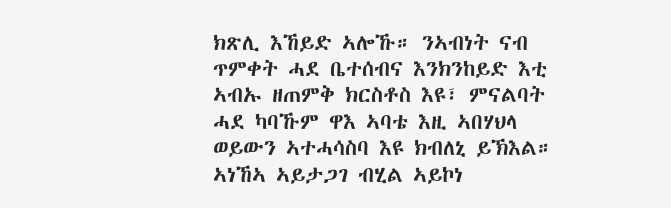ክጽሊ እኸይድ ኣሎኹ። ንኣብነት ናብ ጥምቀት ሓደ ቤተሰብና እንክንከይድ እቲ ኣብኡ ዘጠምቅ ክርስቶስ እዩ፣ ምናልባት ሓደ ካባኹም ዋእ ኣባቴ እዚ ኣበሃህላ ወይውን ኣተሓሳስባ እዩ ክብለኒ ይኽእል። ኣነኸኣ ኣይታጋገ ብሂል ኣይኮነ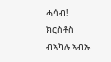ሓሳብ! ክርስቶስ ብኣካሉ ኣብኡ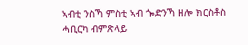ኣብቲ ንስኻ ምስቲ ኣብ ጐድንኻ ዘሎ ክርስቶስ ሓቢርካ ብምጽላይ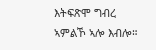እትፍጽሞ ግብረ ኣምልኾ ኣሎ እብሎ።